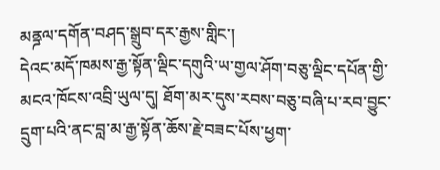མནྜལ་དགོན་བཤད་སྒྲུབ་དར་རྒྱས་གླིང་།
དེའང་མདོ་ཁམས་རྒྱ་སྟོན་ལྡིང་དགུའི་ཡ་གྱལ་ཤོག་བཅུ་ལྡིང་དཔོན་གྱི་མངའ་ཁོངས་འབྲི་ཡུལ་དུ། ཐོག་མར་དུས་རབས་བཅུ་བཞི་པ་རབ་བྱུང་དྲུག་པའི་ནང་བླ་མ་རྒྱ་སྟོན་ཆོས་རྗེ་བཟང་པོས་ཕྱག་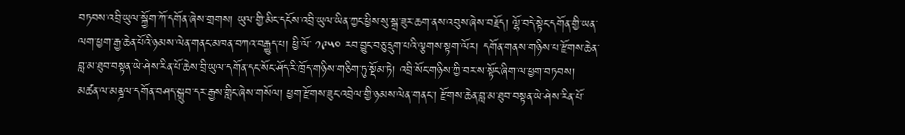བཏབས་འབྲི་ཡུལ་སྐྱོག་ཀོ་དགོན་ཞེས་གྲགས། ཡུལ་གྱི་མིང་དངོས་འབྲི་ཡུལ་ཡིན་ཀྱང་ཕྱིས་སུ་སྒྲ་ཟུར་ཆག་ནས་འབུས་ཞེས་བརྗོད། ལྷོ་བདེ་སྟེང་དགོན་གྱི་ཡན་ལག་ཕྱག་རྒྱ་ཆེན་པོའི་ཉམས་ལེན་གནང་མཁན་བཀའ་བརྒྱུད་པ། ཕྱི་ལོ་ ༡༩༥༠ རབ་བྱུང་བཅུ་དྲུག་པའི་ལྕགས་སྟག་ལོར། དགོན་གནས་གཉིས་པ་རྫོགས་ཆེན་བླ་མ་ཐུབ་བསྟན་ཡེ་ཤེས་རིན་པོ་ཆེས་བྲི་ཡུལ་དགོན་དང་སོང་ཤོད་རི་ཁྲོད་གཉིས་གཅིག་ཏུ་སྡོམ་ཏེ། འབྲི་སོང་གཉིས་ཀྱི་བར་ས་སྟོང་ཞིག་ལ་ཕྱག་བཏབས། མཚན་ལ་མནྜལ་དགོན་བཤད་སྒྲུབ་དར་རྒྱས་གླིང་ཞེས་གསོལ། ཕྱག་རྫོགས་ཟུང་འབྲེལ་གྱི་ཉམས་ལེན་གནང་། རྫོགས་ཆེན་བླ་མ་ཐུབ་བསྟན་ཡེ་ཤེས་རིན་པོ་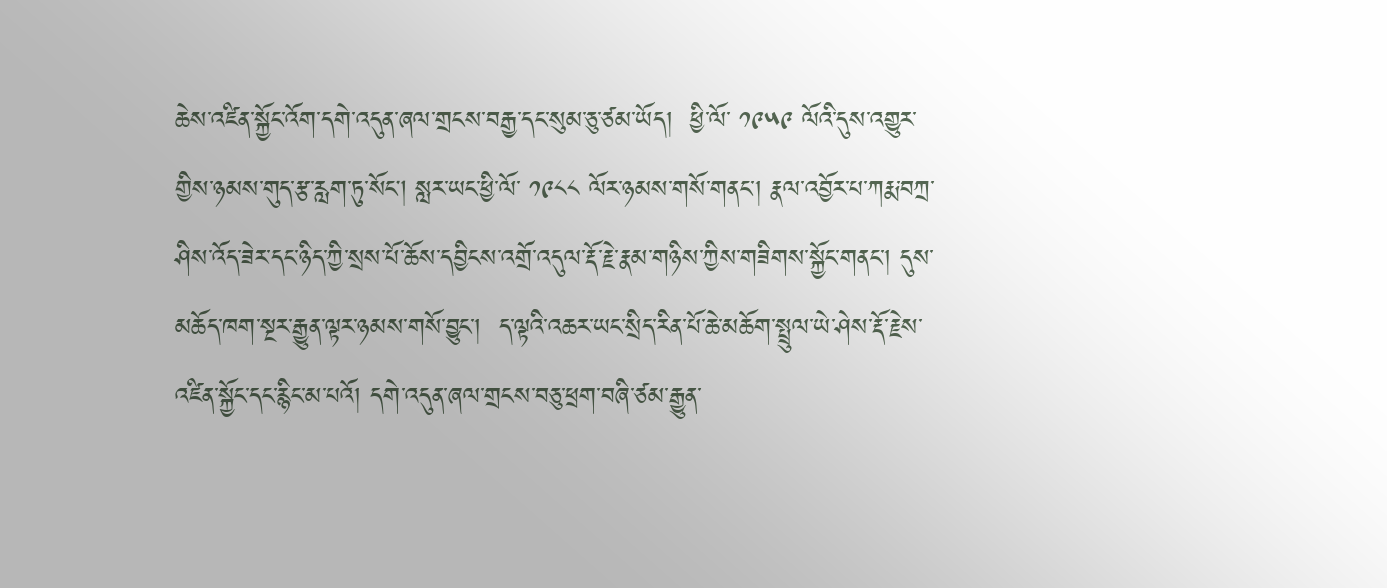ཆེས་འཛིན་སྐྱོང་འོག་དགེ་འདུན་ཞལ་གྲངས་བརྒྱ་དང་སུམ་ཅུ་ཙམ་ཡོད།  ཕྱི་ལོ་ ༡༩༥༩ ལོའི་དུས་འགྱུར་གྱིས་ཉམས་གུད་རྩ་རླག་ཏུ་སོང། སླར་ཡང་ཕྱི་ལོ་ ༡༩༨༨ ལོར་ཉམས་གསོ་གནང་། རྣལ་འབྱོར་པ་ཀརྨ་བཀྲ་ཤིས་འོད་ཟེར་དང་ཉིད་ཀྱི་སྲས་པོ་ཆོས་དབྱིངས་འགྲོ་འདུལ་རྡོ་རྗེ་རྣམ་གཉིས་ཀྱིས་གཟིགས་སྐྱོང་གནང་། དུས་མཆོད་ཁག་སྔར་རྒྱུན་ལྟར་ཉམས་གསོ་བྱུང་།  ད་ལྟའི་འཆར་ཡང་སྲིད་རིན་པོ་ཆེ་མཆོག་སྤྲུལ་ཡེ་ཤེས་རྡོ་རྗེས་འཛིན་སྐྱོང་དང་རྙིང་མ་པའོ། དགེ་འདུན་ཞལ་གྲངས་བཅུ་ཕྲག་བཞི་ཙམ་རྒྱུན་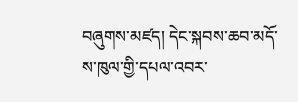བཞུགས་མཛད། དེང་སྐབས་ཆབ་མདོ་ས་ཁུལ་གྱི་དཔལ་འབར་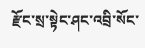རྫོང་སྲ་སྟེང་ཤང་འབྲི་སོང་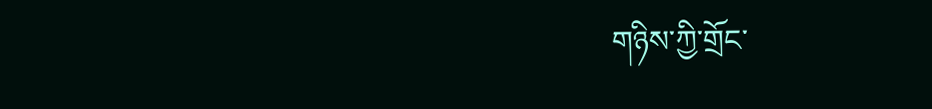གཉིས་ཀྱི་གྲོང་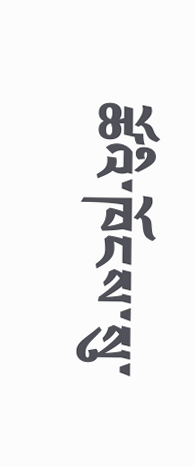ཚོའི་ཁོངས་སུ་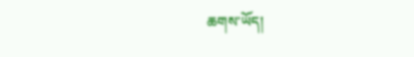ཆགས་ཡོད།